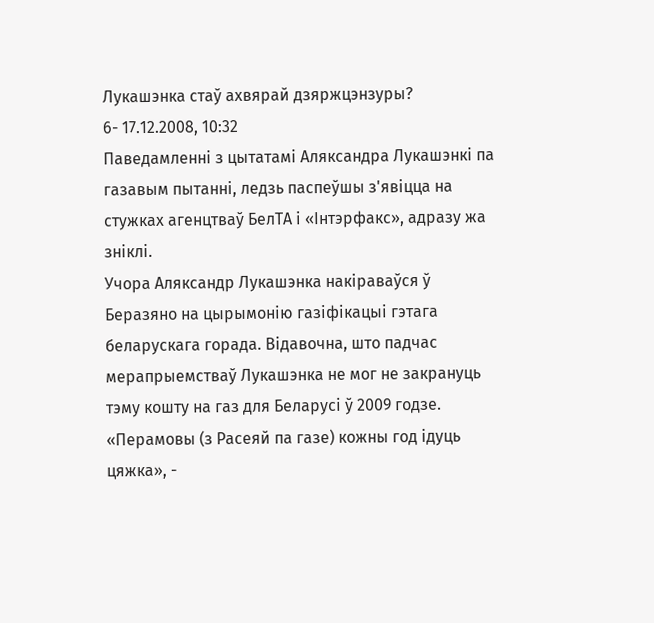Лукашэнка стаў ахвярай дзяржцэнзуры?
6- 17.12.2008, 10:32
Паведамленні з цытатамі Аляксандра Лукашэнкі па газавым пытанні, ледзь паспеўшы з'явіцца на стужках агенцтваў БелТА і «Інтэрфакс», адразу жа зніклі.
Учора Аляксандр Лукашэнка накіраваўся ў Беразяно на цырымонію газіфікацыі гэтага беларускага горада. Відавочна, што падчас мерапрыемстваў Лукашэнка не мог не закрануць тэму кошту на газ для Беларусі ў 2009 годзе.
«Перамовы (з Расеяй па газе) кожны год ідуць цяжка», -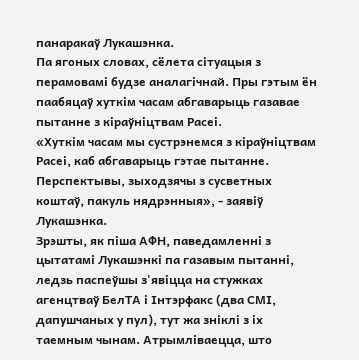панаракаў Лукашэнка.
Па ягоных словах, сёлета сітуацыя з перамовамі будзе аналагічнай. Пры гэтым ён паабяцаў хуткім часам абгаварыць газавае пытанне з кіраўніцтвам Расеі.
«Хуткім часам мы сустрэнемся з кіраўніцтвам Расеі, каб абгаварыць гэтае пытанне. Перспектывы, зыходзячы з сусветных коштаў, пакуль нядрэнныя», - заявіў Лукашэнка.
Зрэшты, як піша АФН, паведамленні з цытатамі Лукашэнкі па газавым пытанні, ледзь паспеўшы з'явіцца на стужках агенцтваў БелТА і Інтэрфакс (два СМІ, дапушчаных у пул), тут жа зніклі з іх таемным чынам. Атрымліваецца, што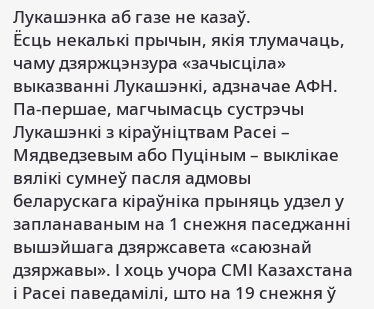Лукашэнка аб газе не казаў.
Ёсць некалькі прычын, якія тлумачаць, чаму дзяржцэнзура «зачысціла» выказванні Лукашэнкі, адзначае АФН.
Па-першае, магчымасць сустрэчы Лукашэнкі з кіраўніцтвам Расеі – Мядведзевым або Пуціным – выклікае вялікі сумнеў пасля адмовы беларускага кіраўніка прыняць удзел у запланаваным на 1 снежня паседжанні вышэйшага дзяржсавета «саюзнай дзяржавы». І хоць учора СМІ Казахстана і Расеі паведамілі, што на 19 снежня ў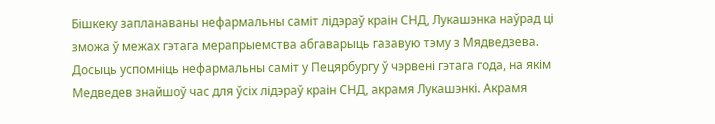Бішкеку запланаваны нефармальны саміт лідэраў краін СНД, Лукашэнка наўрад ці зможа ў межах гэтага мерапрыемства абгаварыць газавую тэму з Мядведзева. Досыць успомніць нефармальны саміт у Пецярбургу ў чэрвені гэтага года, на якім Медведев знайшоў час для ўсіх лідэраў краін СНД, акрамя Лукашэнкі. Акрамя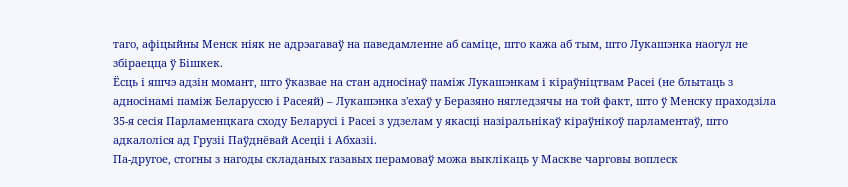таго, афіцыйны Менск ніяк не адрэагаваў на паведамленне аб саміце, што кажа аб тым, што Лукашэнка наогул не збіраецца ў Бішкек.
Ёсць і яшчэ адзін момант, што ўказвае на стан адносінаў паміж Лукашэнкам і кіраўніцтвам Расеі (не блытаць з адносінамі паміж Беларуссю і Расеяй) – Лукашэнка з'ехаў у Беразяно нягледзячы на той факт, што ў Менску праходзіла 35-я сесія Парламенцкага сходу Беларусі і Расеі з удзелам у якасці назіральнікаў кіраўнікоў парламентаў, што адкалоліся ад Грузіі Паўднёвай Асеціі і Абхазіі.
Па-другое, стогны з нагоды складаных газавых перамоваў можа выклікаць у Маскве чарговы воплеск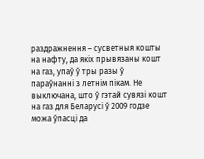раздражнення – сусветныя кошты на нафту, да якіх прывязаны кошт на газ, упаў ў тры разы ў параўнанні з летнім пікам. Не выключана, што ў гэтай сувязі кошт на газ для Беларусі ў 2009 годзе можа ўпасці да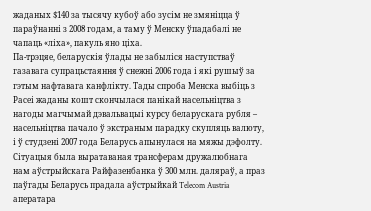жаданых $140 за тысячу кубоў або зусім не змяніцца ў параўнанні з 2008 годам, а таму ў Менску ўпадабалі не чапаць «ліха», пакуль яно ціха.
Па-трэцяе, беларускія ўлады не забыліся наступстваў газавага супрацьстаяння ў снежні 2006 года і які рушыў за гэтым нафтавага канфлікту. Тады спроба Менска выбіць з Расеі жаданы кошт скончылася панікай насельніцтва з нагоды магчымай дэвальвацыі курсу беларускага рубля – насельніцтва пачало ў экстраным парадку скупляць валюту, і ў студзені 2007 года Беларусь апынулася на мяжы дэфолту. Сітуацыя была выратаваная трансферам дружалюбнага нам аўстрыйскага Райфазенбанка ў 300 млн. даляраў, а праз паўгады Беларусь прадала аўстрыйкай Telecom Austria аператара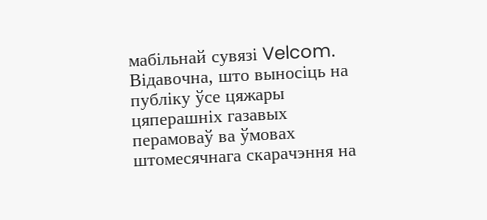мабільнай сувязі Velcom.
Відавочна, што выносіць на публіку ўсе цяжары цяперашніх газавых перамоваў ва ўмовах штомесячнага скарачэння на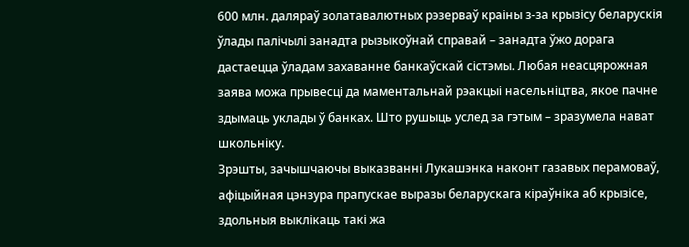600 млн. даляраў золатавалютных рэзерваў краіны з-за крызісу беларускія ўлады палічылі занадта рызыкоўнай справай – занадта ўжо дорага дастаецца ўладам захаванне банкаўскай сістэмы. Любая неасцярожная заява можа прывесці да маментальнай рэакцыі насельніцтва, якое пачне здымаць уклады ў банках. Што рушыць услед за гэтым – зразумела нават школьніку.
Зрэшты, зачышчаючы выказванні Лукашэнка наконт газавых перамоваў, афіцыйная цэнзура прапускае выразы беларускага кіраўніка аб крызісе, здольныя выклікаць такі жа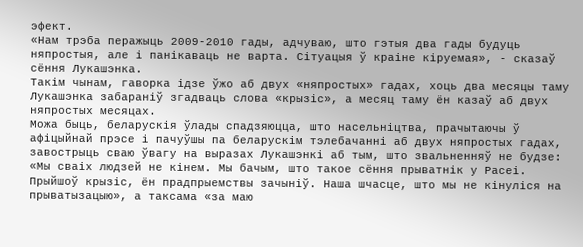эфект.
«Нам трэба перажыць 2009-2010 гады, адчуваю, што гэтыя два гады будуць няпростыя, але і панікаваць не варта. Сітуацыя ў краіне кіруемая», - сказаў сёння Лукашэнка.
Такім чынам, гаворка ідзе ўжо аб двух «няпростых» гадах, хоць два месяцы таму Лукашэнка забараніў згадваць слова «крызіс», а месяц таму ён казаў аб двух няпростых месяцах.
Можа быць, беларускія ўлады спадзяюцца, што насельніцтва, прачытаючы ў афіцыйнай прэсе і пачуўшы па беларускім тэлебачанні аб двух няпростых гадах, завострыць сваю ўвагу на выразах Лукашэнкі аб тым, што звальненняў не будзе: «Мы сваіх людзей не кінем. Мы бачым, што такое сёння прыватнік у Расеі. Прыйшоў крызіс, ён прадпрыемствы зачыніў. Наша шчасце, што мы не кінуліся на прыватызацыю», а таксама «за маю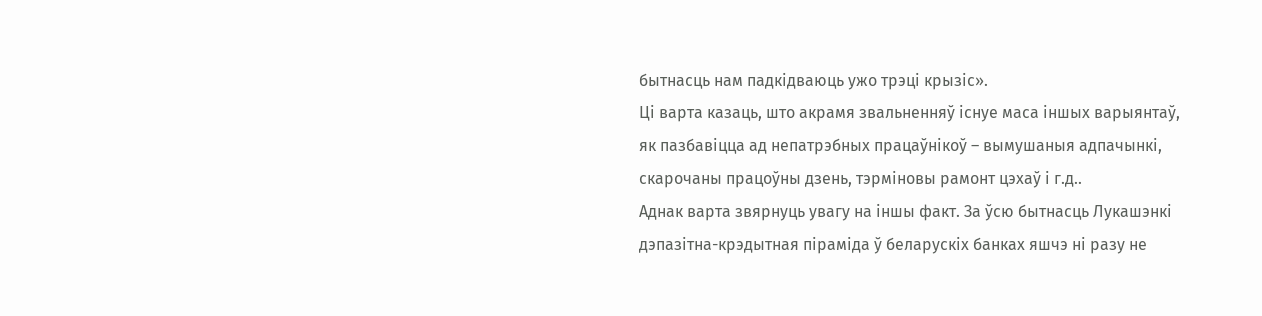бытнасць нам падкідваюць ужо трэці крызіс».
Ці варта казаць, што акрамя звальненняў існуе маса іншых варыянтаў, як пазбавіцца ад непатрэбных працаўнікоў – вымушаныя адпачынкі, скарочаны працоўны дзень, тэрміновы рамонт цэхаў і г.д..
Аднак варта звярнуць увагу на іншы факт. За ўсю бытнасць Лукашэнкі дэпазітна-крэдытная піраміда ў беларускіх банках яшчэ ні разу не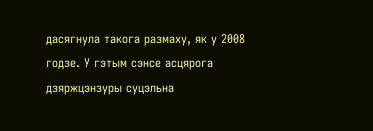дасягнула такога размаху, як у 2008 годзе. У гэтым сэнсе асцярога дзяржцэнзуры суцэльна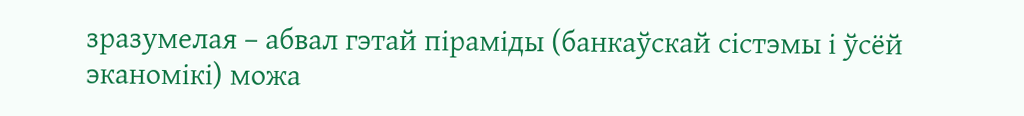зразумелая – абвал гэтай піраміды (банкаўскай сістэмы і ўсёй эканомікі) можа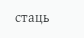стаць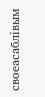своеасаблівым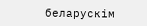беларускім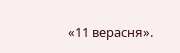«11 верасня».